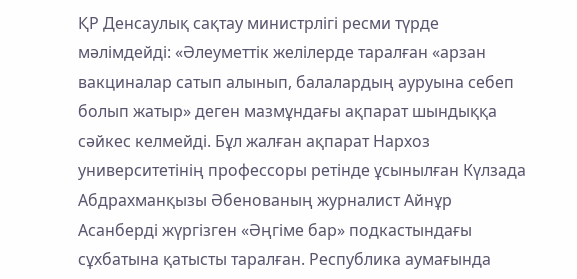ҚР Денсаулық сақтау министрлігі ресми түрде мәлімдейді: «Әлеуметтік желілерде таралған «арзан вакциналар сатып алынып, балалардың ауруына себеп болып жатыр» деген мазмұндағы ақпарат шындыққа сәйкес келмейді. Бұл жалған ақпарат Нархоз университетінің профессоры ретінде ұсынылған Күлзада Абдрахманқызы Әбенованың журналист Айнұр Асанберді жүргізген «Әңгіме бар» подкастындағы сұхбатына қатысты таралған. Республика аумағында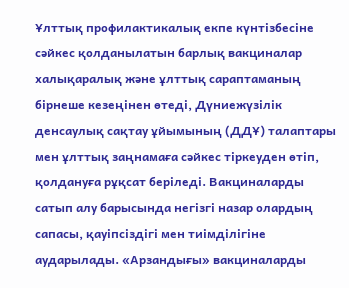Ұлттық профилактикалық екпе күнтізбесіне сәйкес қолданылатын барлық вакциналар халықаралық және ұлттық сараптаманың бірнеше кезеңінен өтеді, Дүниежүзілік денсаулық сақтау ұйымының (ДДҰ) талаптары мен ұлттық заңнамаға сәйкес тіркеуден өтіп, қолдануға рұқсат беріледі. Вакциналарды сатып алу барысында негізгі назар олардың сапасы, қауіпсіздігі мен тиімділігіне аударылады. «Арзандығы» вакциналарды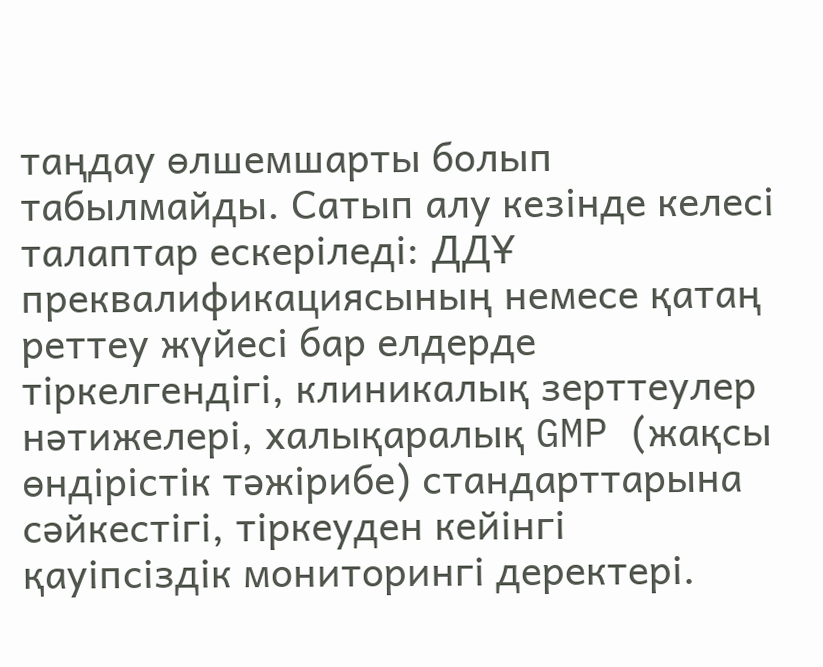таңдау өлшемшарты болып табылмайды. Сатып алу кезінде келесі талаптар ескеріледі: ДДҰ преквалификациясының немесе қатаң реттеу жүйесі бар елдерде тіркелгендігі, клиникалық зерттеулер нәтижелері, халықаралық GMP (жақсы өндірістік тәжірибе) стандарттарына сәйкестігі, тіркеуден кейінгі қауіпсіздік мониторингі деректері.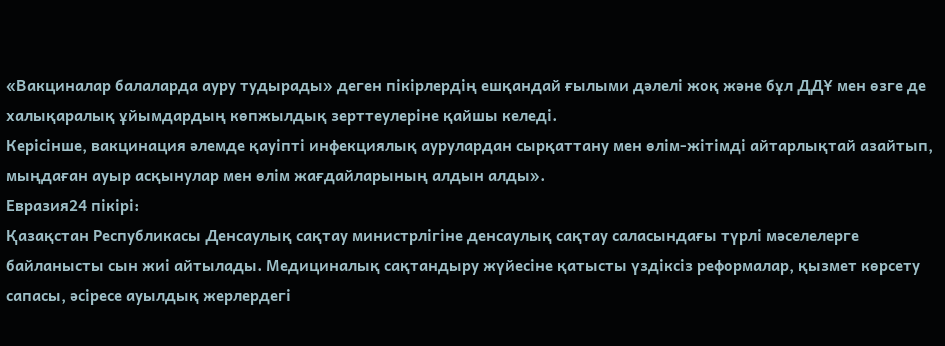«Вакциналар балаларда ауру тудырады» деген пікірлердің ешқандай ғылыми дәлелі жоқ және бұл ДДҰ мен өзге де халықаралық ұйымдардың көпжылдық зерттеулеріне қайшы келеді.
Керісінше, вакцинация әлемде қауіпті инфекциялық аурулардан сырқаттану мен өлім-жітімді айтарлықтай азайтып, мыңдаған ауыр асқынулар мен өлім жағдайларының алдын алды».
Евразия24 пікірі:
Қазақстан Республикасы Денсаулық сақтау министрлігіне денсаулық сақтау саласындағы түрлі мәселелерге байланысты сын жиі айтылады. Медициналық сақтандыру жүйесіне қатысты үздіксіз реформалар, қызмет көрсету сапасы, әсіресе ауылдық жерлердегі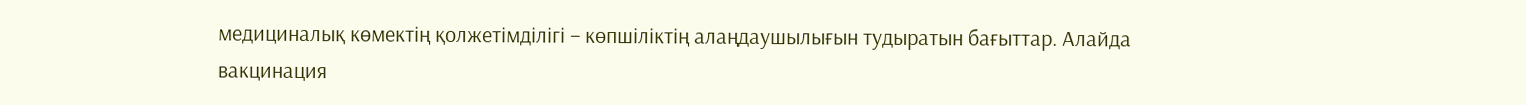медициналық көмектің қолжетімділігі – көпшіліктің алаңдаушылығын тудыратын бағыттар. Алайда вакцинация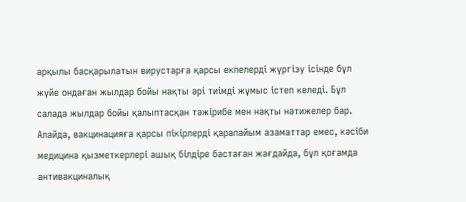арқылы басқарылатын вирустарға қарсы екпелерді жүргізу ісінде бұл жүйе ондаған жылдар бойы нақты әрі тиімді жұмыс істеп келеді. Бұл салада жылдар бойы қалыптасқан тәжірибе мен нақты нәтижелер бар. Алайда, вакцинацияға қарсы пікірлерді қарапайым азаматтар емес, кәсіби медицина қызметкерлері ашық білдіре бастаған жағдайда, бұл қоғамда антивакциналық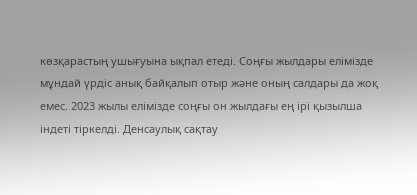көзқарастың ушығуына ықпал етеді. Соңғы жылдары елімізде мұндай үрдіс анық байқалып отыр және оның салдары да жоқ емес. 2023 жылы елімізде соңғы он жылдағы ең ірі қызылша індеті тіркелді. Денсаулық сақтау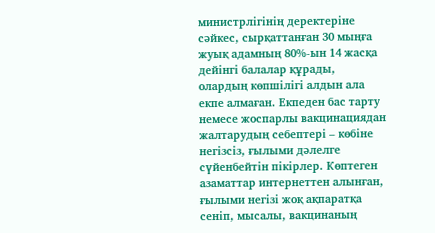министрлігінің деректеріне сәйкес, сырқаттанған 30 мыңға жуық адамның 80%-ын 14 жасқа дейінгі балалар құрады, олардың көпшілігі алдын ала екпе алмаған. Екпеден бас тарту немесе жоспарлы вакцинациядан жалтарудың себептері – көбіне негізсіз, ғылыми дәлелге сүйенбейтін пікірлер. Көптеген азаматтар интернеттен алынған, ғылыми негізі жоқ ақпаратқа сеніп, мысалы, вакцинаның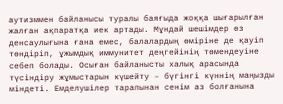аутизммен байланысы туралы баяғыда жоққа шығарылған жалған ақпаратқа иек артады. Мұндай шешімдер өз денсаулығына ғана емес, балалардың өміріне де қауіп төндіріп, ұжымдық иммунитет деңгейінің төмендеуіне себеп болады. Осыған байланысты халық арасында түсіндіру жұмыстарын күшейту – бүгінгі күннің маңызды міндеті. Емделушілер тарапынан сенім аз болғанына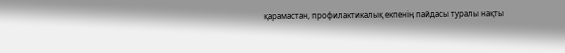қарамастан, профилактикалық екпенің пайдасы туралы нақты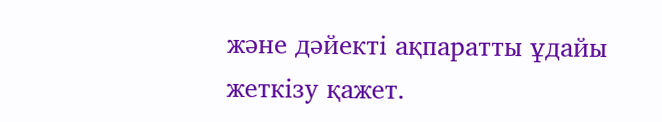және дәйекті ақпаратты ұдайы жеткізу қажет.